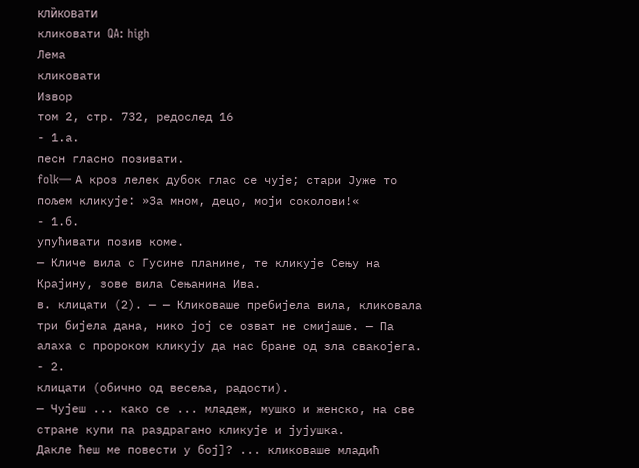кли̏ковати
кликовати QA: high
Лема
кликовати
Извор
том 2, стр. 732, редослед 16
- 1.а.
песн гласно позивати.
folk— А кроз лелек дубок глас се чује; стари Јуже то пољем кликује: »За мном, децо, моји соколови!«
- 1.б.
упућивати позив коме.
— Кличе вила с Гусине планине, те кликује Сењу на Крајину, зове вила Сењанина Ива.
в. клицати (2). — — Кликоваше пребијела вила, кликовала три бијела дана, нико јој се озват не смијаше. — Па алаха с пророком кликују да нас бране од зла свакојега.
- 2.
клицати (обично од весеља, радости).
— Чујеш ... како се ... младеж, мушко и женско, на све стране купи па раздрагано кликује и јујушка.
Дакле ћеш ме повести у бој]? ... кликоваше младић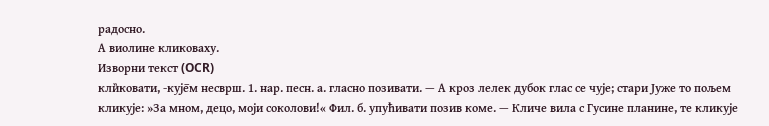радосно.
А виолине кликоваху.
Изворни текст (OCR)
кли̏ковати, -кује̄м несврш. 1. нар. песн. а. гласно позивати. — А кроз лелек дубок глас се чује; стари Јуже то пољем кликује: »За мном, децо, моји соколови!« Фил. б. упућивати позив коме. — Кличе вила с Гусине планине, те кликује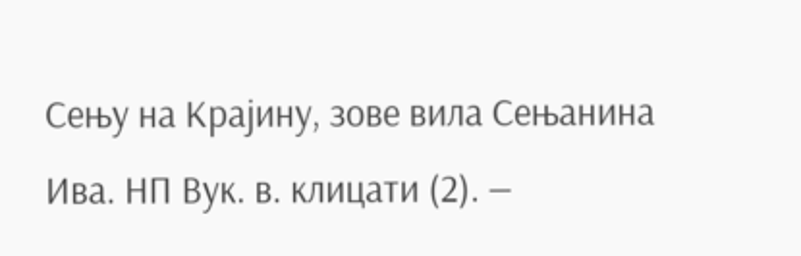Сењу на Крајину, зове вила Сењанина Ива. НП Вук. в. клицати (2). —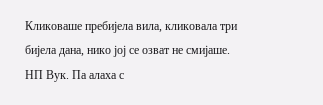Кликоваше пребијела вила, кликовала три бијела дана, нико јој се озват не смијаше. НП Вук. Па алаха с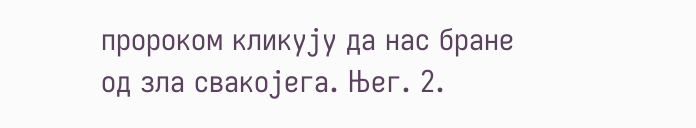пророком кликују да нас бране од зла свакојега. Њег. 2.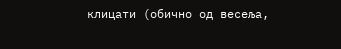клицати (обично од весеља,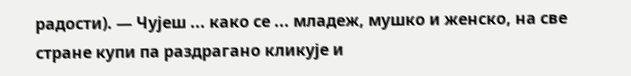радости). — Чујеш ... како се ... младеж, мушко и женско, на све стране купи па раздрагано кликује и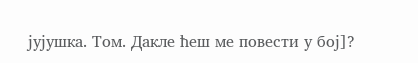јујушка. Том. Дакле ћеш ме повести у бој]?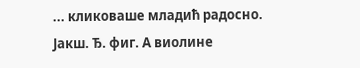... кликоваше младић радосно. Јакш. Ђ. фиг. А виолине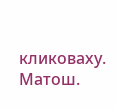кликоваху. Матош.